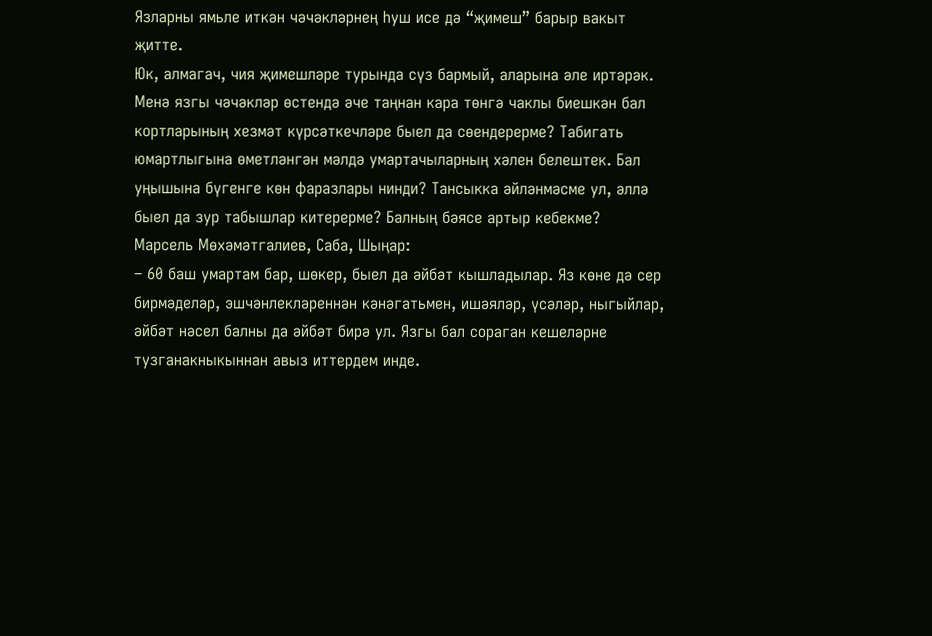Язларны ямьле иткән чәчәкләрнең һуш исе дә “җимеш” барыр вакыт җитте.
Юк, алмагач, чия җимешләре турында сүз бармый, аларына әле иртәрәк. Менә язгы чәчәкләр өстендә әче таңнан кара төнгә чаклы биешкән бал кортларының хезмәт күрсәткечләре быел да сөендерерме? Табигать юмартлыгына өметләнгән мәлдә умартачыларның хәлен белештек. Бал уңышына бүгенге көн фаразлары нинди? Тансыкка әйләнмәсме ул, әллә быел да зур табышлар китерерме? Балның бәясе артыр кебекме?
Марсель Мөхәмәтгалиев, Саба, Шыңар:
– 60 баш умартам бар, шөкер, быел да әйбәт кышладылар. Яз көне дә сер бирмәделәр, эшчәнлекләреннән кәнәгатьмен, ишәяләр, үсәләр, ныгыйлар, әйбәт нәсел балны да әйбәт бирә ул. Язгы бал сораган кешеләрне тузганакныкыннан авыз иттердем инде.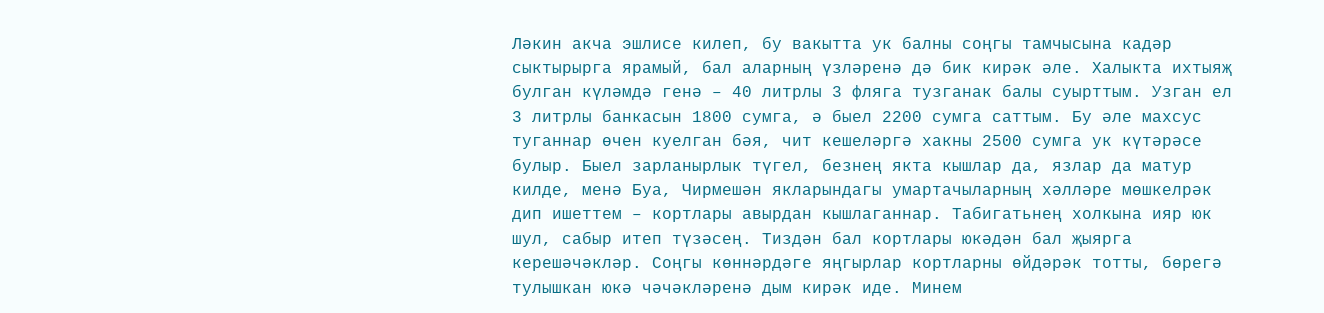Ләкин акча эшлисе килеп, бу вакытта ук балны соңгы тамчысына кадәр сыктырырга ярамый, бал аларның үзләренә дә бик кирәк әле. Халыкта ихтыяҗ булган күләмдә генә – 40 литрлы 3 фляга тузганак балы суырттым. Узган ел 3 литрлы банкасын 1800 сумга, ә быел 2200 сумга саттым. Бу әле махсус туганнар өчен куелган бәя, чит кешеләргә хакны 2500 сумга ук күтәрәсе булыр. Быел зарланырлык түгел, безнең якта кышлар да, язлар да матур килде, менә Буа, Чирмешән якларындагы умартачыларның хәлләре мөшкелрәк дип ишеттем – кортлары авырдан кышлаганнар. Табигатьнең холкына ияр юк шул, сабыр итеп түзәсең. Тиздән бал кортлары юкәдән бал җыярга керешәчәкләр. Соңгы көннәрдәге яңгырлар кортларны өйдәрәк тотты, бөрегә тулышкан юкә чәчәкләренә дым кирәк иде. Минем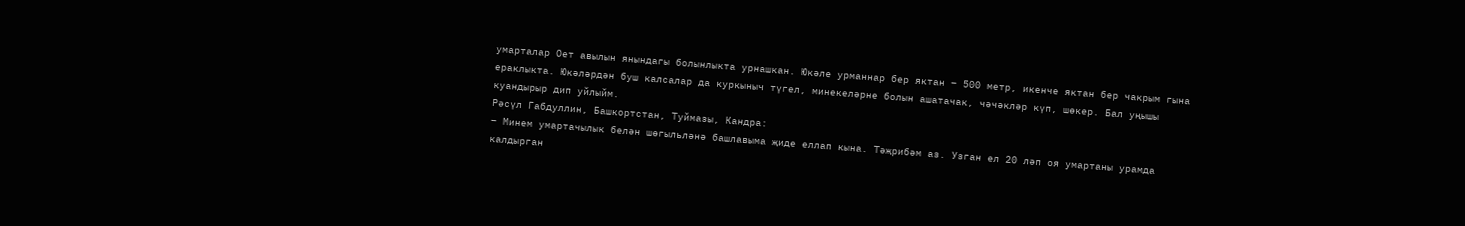умарталар Оет авылын янындагы болынлыкта урнашкан. Юкәле урманнар бер яктан – 500 метр, икенче яктан бер чакрым гына ераклыкта. Юкәләрдән буш калсалар да куркыныч түгел, минекеләрне болын ашатачак, чәчәкләр күп, шөкер. Бал уңышы куандырыр дип уйлыйм.
Рәсүл Габдуллин, Башкортстан, Туймазы, Кандра:
– Минем умартачылык белән шөгыльләнә башлавыма җиде еллап кына. Тәҗрибәм аз. Узган ел 20 ләп оя умартаны урамда калдырган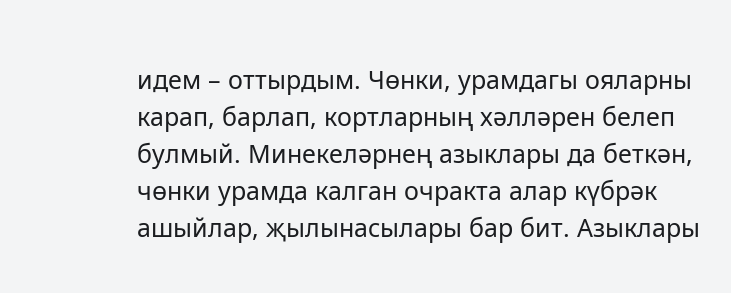идем – оттырдым. Чөнки, урамдагы ояларны карап, барлап, кортларның хәлләрен белеп булмый. Минекеләрнең азыклары да беткән, чөнки урамда калган очракта алар күбрәк ашыйлар, җылынасылары бар бит. Азыклары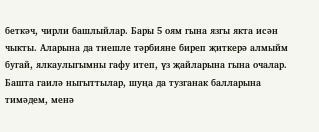беткәч, чирли башлыйлар. Бары 5 оям гына язгы якта исән чыкты. Аларына да тиешле тәрбияне биреп җиткерә алмыйм бугай, ялкаулыгымны гафу итеп, үз җайларына гына очалар. Башта гаилә ныгыттылар, шуңа да тузганак балларына тимәдем, менә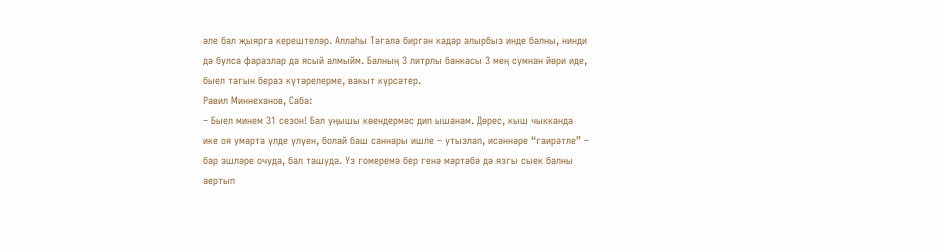әле бал җыярга керештеләр. Аллаһы Тәгалә биргән кадәр алырбыз инде балны, нинди дә булса фаразлар да ясый алмыйм. Балның 3 литрлы банкасы 3 мең сумнан йөри иде, быел тагын бераз күтәрелерме, вакыт күрсәтер.
Равил Миннеханов, Саба:
– Быел минем 31 сезон! Бал уңышы көендермәс дип ышанам. Дөрес, кыш чыкканда ике оя умарта үлде үлүен, болай баш саннары ишле – утызлап, исәннәре “гаирәтле” – бар эшләре очуда, бал ташуда. Үз гомеремә бер генә мәртәбә дә язгы сыек балны аертып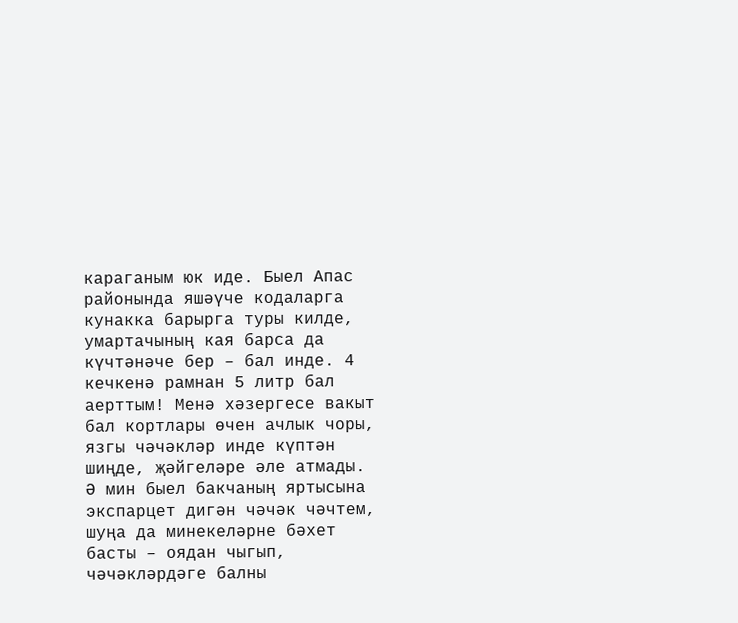караганым юк иде. Быел Апас районында яшәүче кодаларга кунакка барырга туры килде, умартачының кая барса да күчтәнәче бер – бал инде. 4 кечкенә рамнан 5 литр бал аерттым! Менә хәзергесе вакыт бал кортлары өчен ачлык чоры, язгы чәчәкләр инде күптән шиңде, җәйгеләре әле атмады. Ә мин быел бакчаның яртысына экспарцет дигән чәчәк чәчтем, шуңа да минекеләрне бәхет басты – оядан чыгып, чәчәкләрдәге балны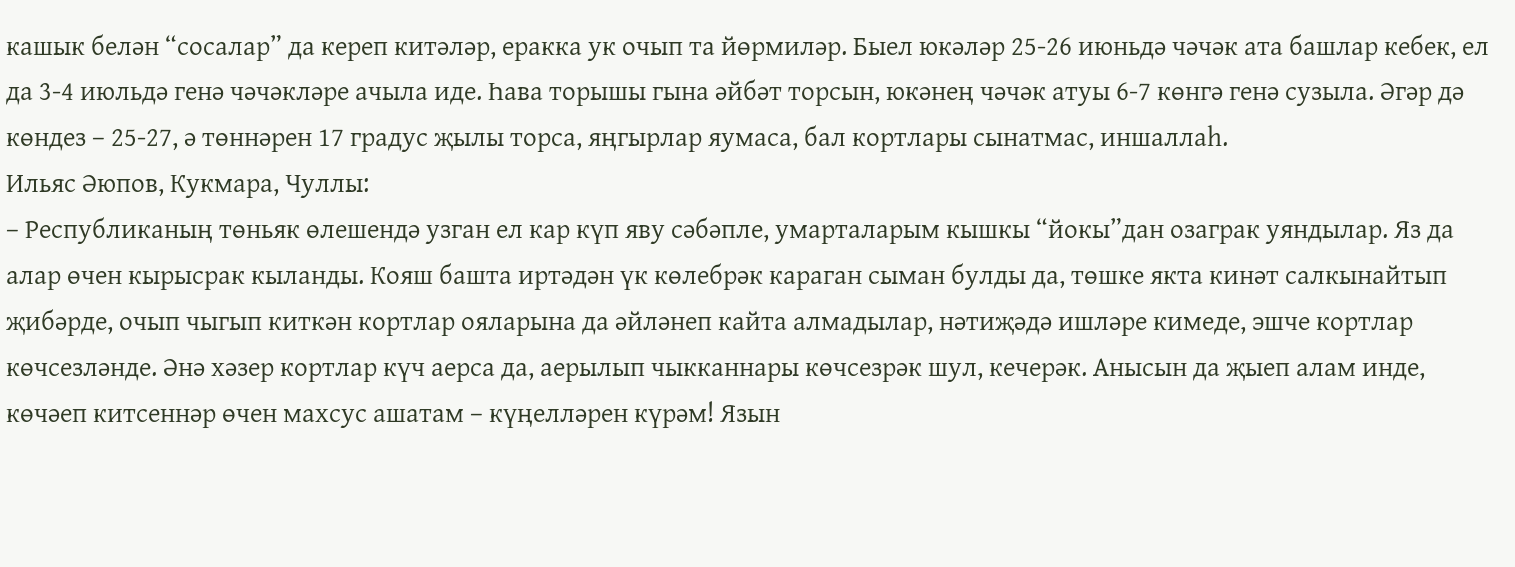кашык белән “сосалар” да кереп китәләр, еракка ук очып та йөрмиләр. Быел юкәләр 25-26 июньдә чәчәк ата башлар кебек, ел да 3-4 июльдә генә чәчәкләре ачыла иде. Һава торышы гына әйбәт торсын, юкәнең чәчәк атуы 6-7 көнгә генә сузыла. Әгәр дә көндез – 25-27, ә төннәрен 17 градус җылы торса, яңгырлар яумаса, бал кортлары сынатмас, иншаллаһ.
Ильяс Әюпов, Кукмара, Чуллы:
– Республиканың төньяк өлешендә узган ел кар күп яву сәбәпле, умарталарым кышкы “йокы”дан озаграк уяндылар. Яз да алар өчен кырысрак кыланды. Кояш башта иртәдән үк көлебрәк караган сыман булды да, төшке якта кинәт салкынайтып җибәрде, очып чыгып киткән кортлар ояларына да әйләнеп кайта алмадылар, нәтиҗәдә ишләре кимеде, эшче кортлар көчсезләнде. Әнә хәзер кортлар күч аерса да, аерылып чыкканнары көчсезрәк шул, кечерәк. Анысын да җыеп алам инде, көчәеп китсеннәр өчен махсус ашатам – күңелләрен күрәм! Язын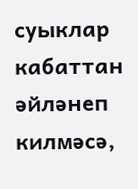суыклар кабаттан әйләнеп килмәсә,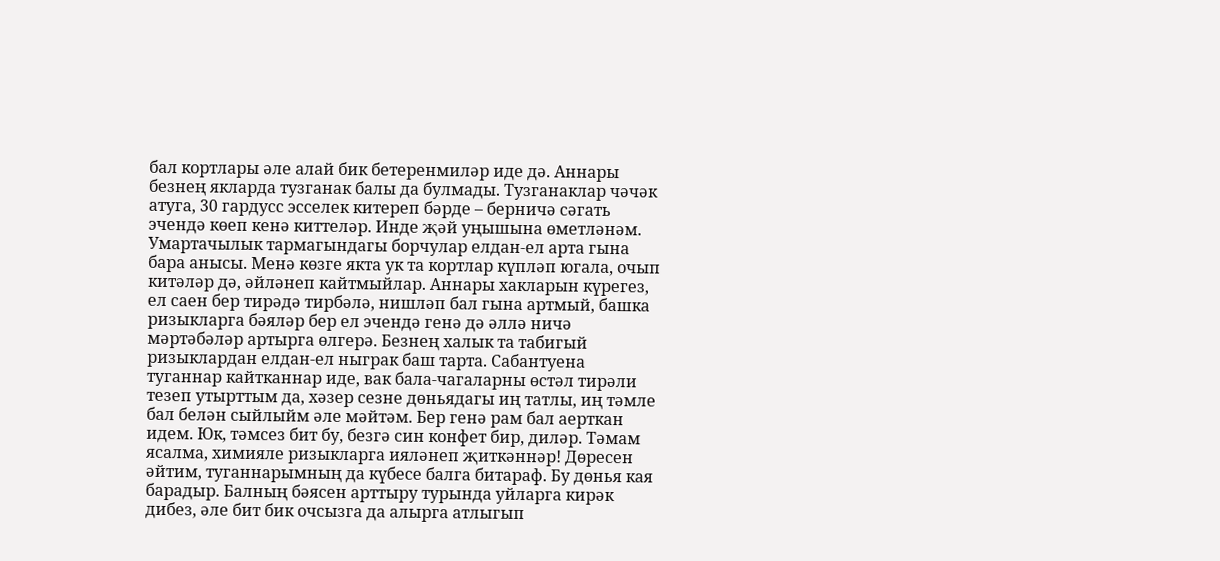бал кортлары әле алай бик бетеренмиләр иде дә. Аннары безнең якларда тузганак балы да булмады. Тузганаклар чәчәк атуга, 30 гардусс эсселек китереп бәрде – берничә сәгать эчендә көеп кенә киттеләр. Инде җәй уңышына өметләнәм. Умартачылык тармагындагы борчулар елдан-ел арта гына бара анысы. Менә көзге якта ук та кортлар күпләп югала, очып китәләр дә, әйләнеп кайтмыйлар. Аннары хакларын күрегез, ел саен бер тирәдә тирбәлә, нишләп бал гына артмый, башка ризыкларга бәяләр бер ел эчендә генә дә әллә ничә мәртәбәләр артырга өлгерә. Безнең халык та табигый ризыклардан елдан-ел ныграк баш тарта. Сабантуена туганнар кайтканнар иде, вак бала-чагаларны өстәл тирәли тезеп утырттым да, хәзер сезне дөньядагы иң татлы, иң тәмле бал белән сыйлыйм әле мәйтәм. Бер генә рам бал аерткан идем. Юк, тәмсез бит бу, безгә син конфет бир, диләр. Тәмам ясалма, химияле ризыкларга ияләнеп җиткәннәр! Дөресен әйтим, туганнарымның да күбесе балга битараф. Бу дөнья кая барадыр. Балның бәясен арттыру турында уйларга кирәк дибез, әле бит бик очсызга да алырга атлыгып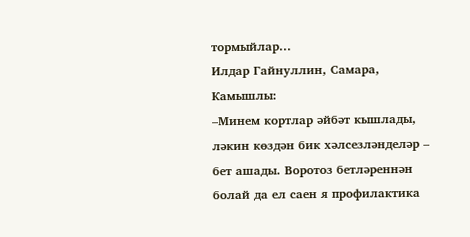тормыйлар...
Илдар Гайнуллин, Самара, Камышлы:
–Минем кортлар әйбәт кышлады, ләкин көздән бик хәлсезләнделәр – бет ашады. Воротоз бетләреннән болай да ел саен я профилактика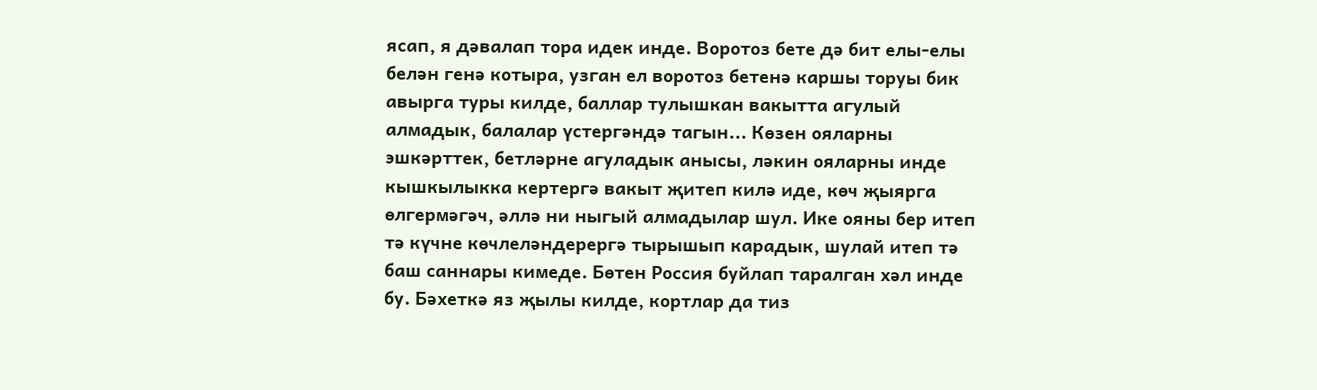ясап, я дәвалап тора идек инде. Воротоз бете дә бит елы-елы белән генә котыра, узган ел воротоз бетенә каршы торуы бик авырга туры килде, баллар тулышкан вакытта агулый алмадык, балалар үстергәндә тагын... Көзен ояларны эшкәрттек, бетләрне агуладык анысы, ләкин ояларны инде кышкылыкка кертергә вакыт җитеп килә иде, көч җыярга өлгермәгәч, әллә ни ныгый алмадылар шул. Ике ояны бер итеп тә күчне көчлеләндерергә тырышып карадык, шулай итеп тә баш саннары кимеде. Бөтен Россия буйлап таралган хәл инде бу. Бәхеткә яз җылы килде, кортлар да тиз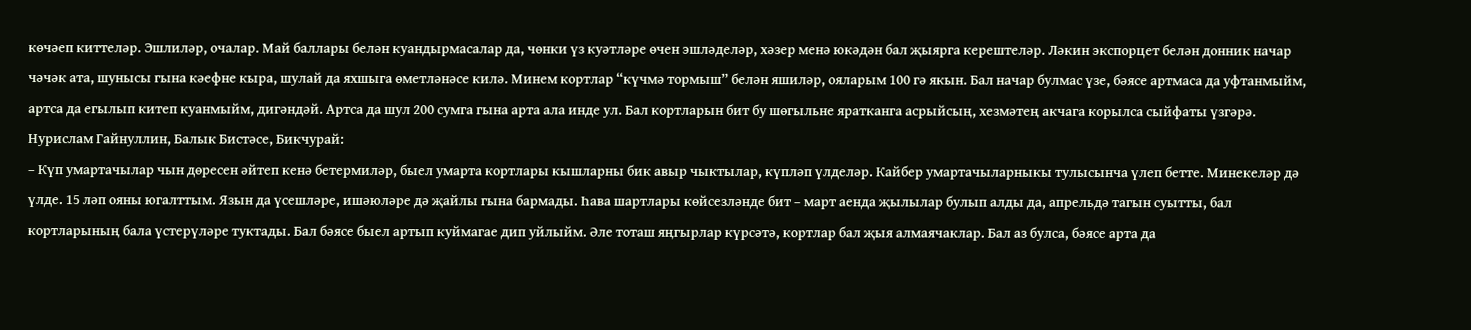көчәеп киттеләр. Эшлиләр, очалар. Май баллары белән куандырмасалар да, чөнки үз куәтләре өчен эшләделәр, хәзер менә юкәдән бал җыярга керештеләр. Ләкин экспорцет белән донник начар чәчәк ата, шунысы гына кәефне кыра, шулай да яхшыга өметләнәсе килә. Минем кортлар “күчмә тормыш” белән яшиләр, ояларым 100 гә якын. Бал начар булмас үзе, бәясе артмаса да уфтанмыйм, артса да егылып китеп куанмыйм, дигәндәй. Артса да шул 200 сумга гына арта ала инде ул. Бал кортларын бит бу шөгыльне яратканга асрыйсың, хезмәтең акчага корылса сыйфаты үзгәрә.
Нурислам Гайнуллин, Балык Бистәсе, Бикчурай:
– Күп умартачылар чын дөресен әйтеп кенә бетермиләр, быел умарта кортлары кышларны бик авыр чыктылар, күпләп үлделәр. Кайбер умартачыларныкы тулысынча үлеп бетте. Минекеләр дә үлде. 15 ләп ояны югалттым. Язын да үсешләре, ишәюләре дә җайлы гына бармады. Һава шартлары көйсезләнде бит – март аенда җылылар булып алды да, апрельдә тагын суытты, бал кортларының бала үстерүләре туктады. Бал бәясе быел артып куймагае дип уйлыйм. Әле тоташ яңгырлар күрсәтә, кортлар бал җыя алмаячаклар. Бал аз булса, бәясе арта да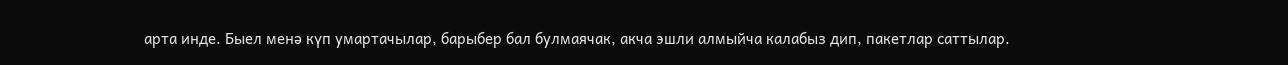арта инде. Быел менә күп умартачылар, барыбер бал булмаячак, акча эшли алмыйча калабыз дип, пакетлар саттылар.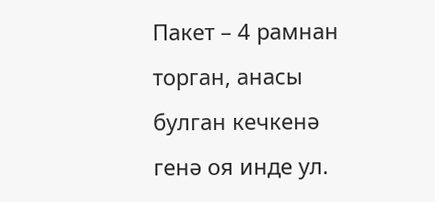Пакет – 4 рамнан торган, анасы булган кечкенә генә оя инде ул.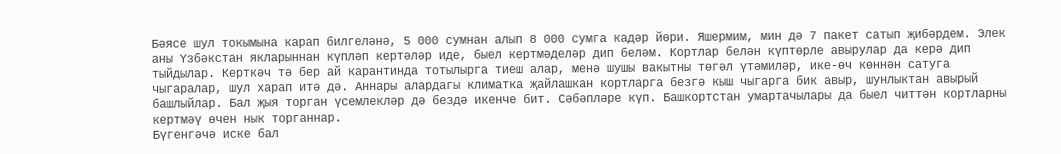Бәясе шул токымына карап билгеләнә, 5 000 сумнан алып 8 000 сумга кадәр йөри. Яшермим, мин дә 7 пакет сатып җибәрдем. Элек аны Үзбәкстан якларыннан күпләп кертәләр иде, быел кертмәделәр дип беләм. Кортлар белән күптөрле авырулар да керә дип тыйдылар. Керткәч тә бер ай карантинда тотылырга тиеш алар, менә шушы вакытны төгәл үтәмиләр, ике-өч көннән сатуга чыгаралар, шул харап итә дә. Аннары алардагы климатка җайлашкан кортларга безгә кыш чыгарга бик авыр, шунлыктан авырый башлыйлар. Бал җыя торган үсемлекләр дә бездә икенче бит. Сәбәпләре күп. Башкортстан умартачылары да быел читтән кортларны кертмәү өчен нык торганнар.
Бүгенгәчә иске бал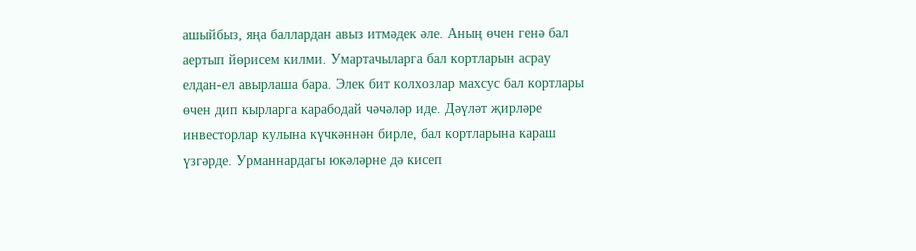ашыйбыз, яңа баллардан авыз итмәдек әле. Аның өчен генә бал аертып йөрисем килми. Умартачыларга бал кортларын асрау елдан-ел авырлаша бара. Элек бит колхозлар махсус бал кортлары өчен дип кырларга карабодай чәчәләр иде. Дәүләт җирләре инвесторлар кулына күчкәннән бирле, бал кортларына караш үзгәрде. Урманнардагы юкәләрне дә кисеп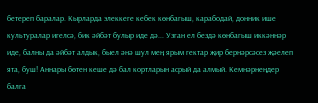бетереп баралар. Кырларда элеккеге кебек көнбагыш, карабодай, донник ише культуралар игелсә, бик әйбәт булыр иде дә... Узган ел бездә көнбагыш иккәннәр иде, балны да әйбәт алдык, быел әнә шул мең ярым гектар җир бернәрсәсез җәелеп ята, буш! Аннары бөтен кеше дә бал кортларын асрый да алмый. Кемнәрнеңдер балга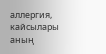аллергия, кайсылары аның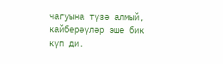чагуына түзә алмый, кайберәүләр эше бик күп ди.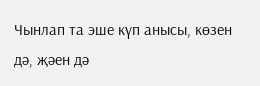Чынлап та эше күп анысы, көзен дә, җәен дә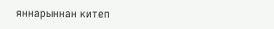яннарыннан китеп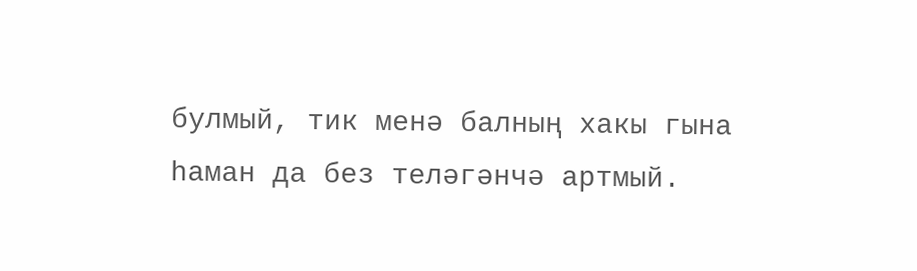булмый, тик менә балның хакы гына һаман да без теләгәнчә артмый.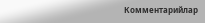Комментарийлар